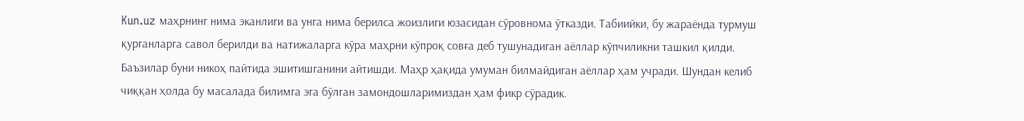Kun.uz маҳрнинг нима эканлиги ва унга нима берилса жоизлиги юзасидан сўровнома ўтказди. Табиийки, бу жараёнда турмуш қурганларга савол берилди ва натижаларга кўра маҳрни кўпроқ совға деб тушунадиган аёллар кўпчиликни ташкил қилди. Баъзилар буни никоҳ пайтида эшитишганини айтишди. Маҳр ҳақида умуман билмайдиган аёллар ҳам учради. Шундан келиб чиққан ҳолда бу масалада билимга эга бўлган замондошларимиздан ҳам фикр сўрадик.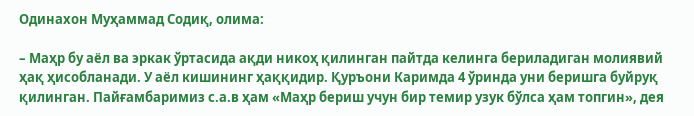Одинахон Муҳаммад Содиқ, олима:

– Маҳр бу аёл ва эркак ўртасида ақди никоҳ қилинган пайтда келинга бериладиган молиявий ҳақ ҳисобланади. У аёл кишининг ҳаққидир. Қуръони Каримда 4 ўринда уни беришга буйруқ қилинган. Пайғамбаримиз с.а.в ҳам «Маҳр бериш учун бир темир узук бўлса ҳам топгин», дея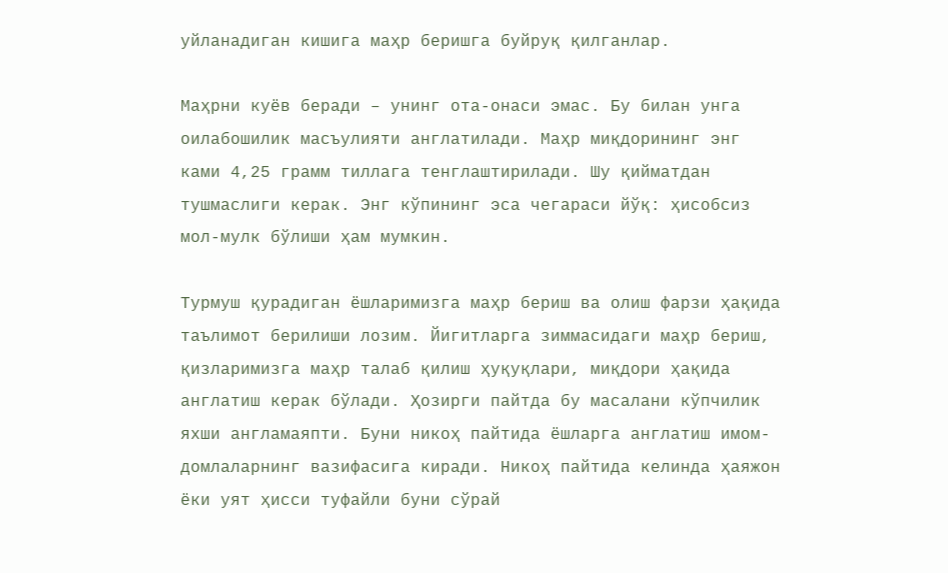уйланадиган кишига маҳр беришга буйруқ қилганлар.

Маҳрни куёв беради – унинг ота-онаси эмас. Бу билан унга оилабошилик масъулияти англатилади. Маҳр миқдорининг энг ками 4,25 грамм тиллага тенглаштирилади. Шу қийматдан тушмаслиги керак. Энг кўпининг эса чегараси йўқ: ҳисобсиз мол-мулк бўлиши ҳам мумкин.

Турмуш қурадиган ёшларимизга маҳр бериш ва олиш фарзи ҳақида таълимот берилиши лозим. Йигитларга зиммасидаги маҳр бериш, қизларимизга маҳр талаб қилиш ҳуқуқлари, миқдори ҳақида англатиш керак бўлади. Ҳозирги пайтда бу масалани кўпчилик яхши англамаяпти. Буни никоҳ пайтида ёшларга англатиш имом-домлаларнинг вазифасига киради. Никоҳ пайтида келинда ҳаяжон ёки уят ҳисси туфайли буни сўрай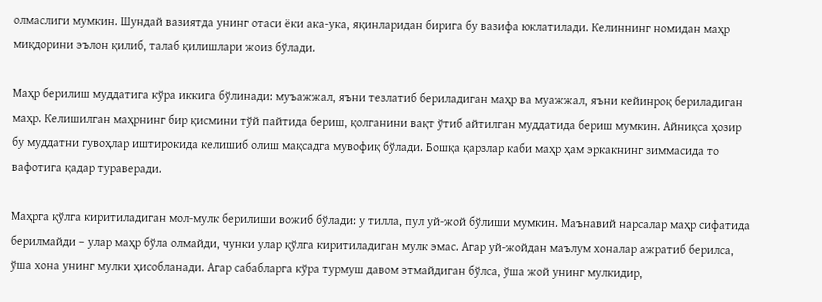олмаслиги мумкин. Шундай вазиятда унинг отаси ёки ака-ука, яқинларидан бирига бу вазифа юклатилади. Келиннинг номидан маҳр миқдорини эълон қилиб, талаб қилишлари жоиз бўлади.

Маҳр берилиш муддатига кўра иккига бўлинади: муъажжал, яъни тезлатиб бериладиган маҳр ва муажжал, яъни кейинроқ бериладиган маҳр. Келишилган маҳрнинг бир қисмини тўй пайтида бериш, қолганини вақт ўтиб айтилган муддатида бериш мумкин. Айниқса ҳозир бу муддатни гувоҳлар иштирокида келишиб олиш мақсадга мувофиқ бўлади. Бошқа қарзлар каби маҳр ҳам эркакнинг зиммасида то вафотига қадар тураверади.

Маҳрга қўлга киритиладиган мол-мулк берилиши вожиб бўлади: у тилла, пул уй-жой бўлиши мумкин. Маънавий нарсалар маҳр сифатида берилмайди – улар маҳр бўла олмайди, чунки улар қўлга киритиладиган мулк эмас. Агар уй-жойдан маълум хоналар ажратиб берилса, ўша хона унинг мулки ҳисобланади. Агар сабабларга кўра турмуш давом этмайдиган бўлса, ўша жой унинг мулкидир,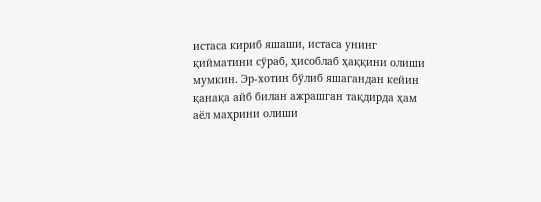истаса кириб яшаши, истаса унинг қийматини сўраб, ҳисоблаб ҳаққини олиши мумкин. Эр-хотин бўлиб яшагандан кейин қанақа айб билан ажрашган тақдирда ҳам аёл маҳрини олиши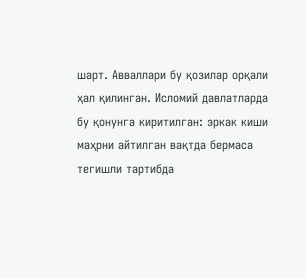шарт. Авваллари бу қозилар орқали ҳал қилинган. Исломий давлатларда бу қонунга киритилган: эркак киши маҳрни айтилган вақтда бермаса тегишли тартибда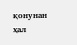қонунан ҳал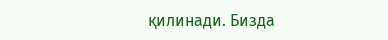қилинади. Бизда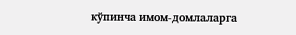кўпинча имом-домлаларга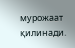мурожаат қилинади.